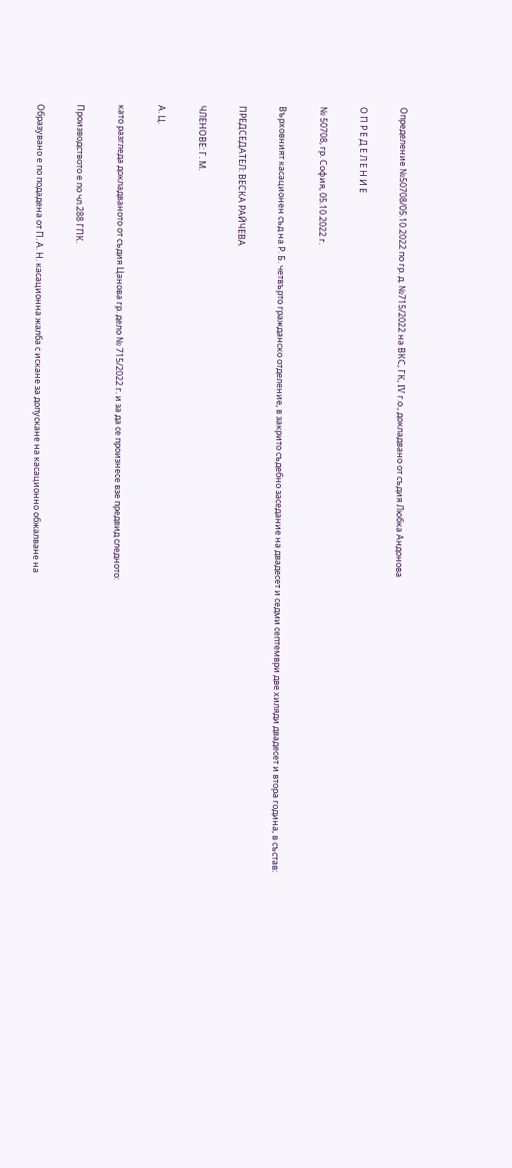Определение №50708/05.10.2022 по гр. д. №715/2022 на ВКС, ГК, IV г.о., докладвано от съдия Любка Андонова

О П Р Е Д Е Л Е Н И Е

№ 50708, гр. София, 05.10.2022 г.

Върховният касационен съд на Р. Б. четвърто гражданско отделение, в закрито съдебно заседание на двадесет и седми септември две хиляди двадесет и втора година, в състав:

ПРЕДСЕДАТЕЛ: ВЕСКА РАЙЧЕВА

ЧЛЕНОВЕ: Г. М.

А. Ц.

като разгледа докладваното от съдия Цанова гр. дело № 715/2022 г. и за да се произнесе взе предвид следното:

Производството е по чл.288 ГПК.

Образувано е по подадена от П. А. Н. касационна жалба с искане за допускане на касационно обжалване на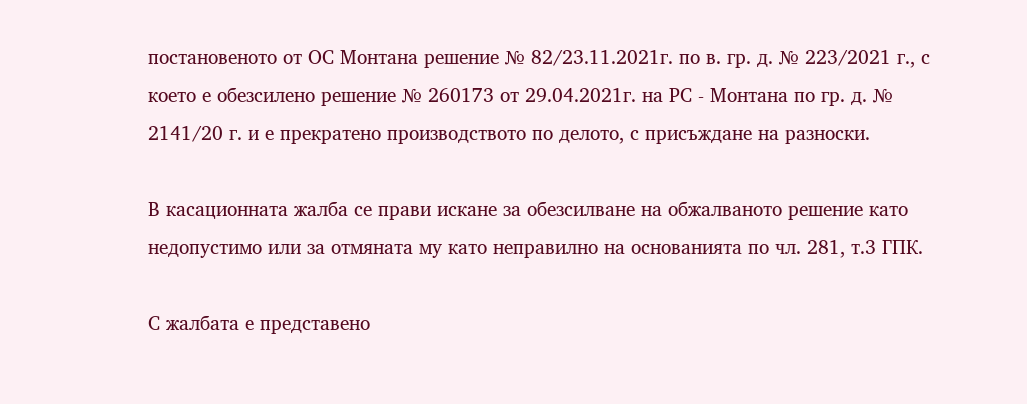постановеното от ОС Монтана решение № 82/23.11.2021г. по в. гр. д. № 223/2021 г., с което е обезсилено решение № 260173 от 29.04.2021г. на РС - Монтана по гр. д. № 2141/20 г. и е прекратено производството по делото, с присъждане на разноски.

В касационната жалба се прави искане за обезсилване на обжалваното решение като недопустимо или за отмяната му като неправилно на основанията по чл. 281, т.3 ГПК.

С жалбата е представено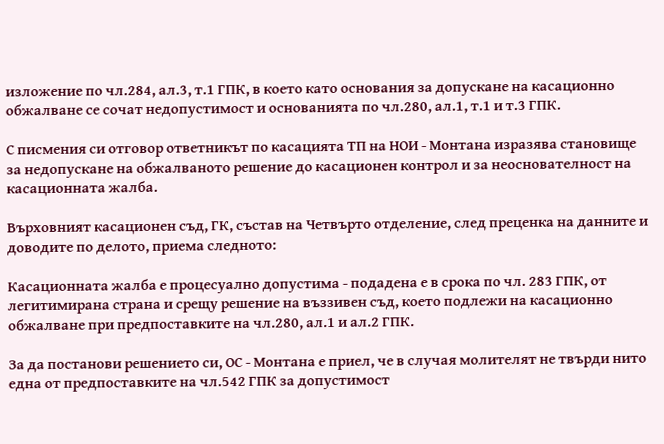изложение по чл.284, ал.3, т.1 ГПК, в което като основания за допускане на касационно обжалване се сочат недопустимост и основанията по чл.280, ал.1, т.1 и т.3 ГПК.

С писмения си отговор ответникът по касацията ТП на НОИ - Монтана изразява становище за недопускане на обжалваното решение до касационен контрол и за неоснователност на касационната жалба.

Върховният касационен съд, ГК, състав на Четвърто отделение, след преценка на данните и доводите по делото, приема следното:

Касационната жалба е процесуално допустима - подадена е в срока по чл. 283 ГПК, от легитимирана страна и срещу решение на въззивен съд, което подлежи на касационно обжалване при предпоставките на чл.280, ал.1 и ал.2 ГПК.

За да постанови решението си, ОС - Монтана е приел, че в случая молителят не твърди нито една от предпоставките на чл.542 ГПК за допустимост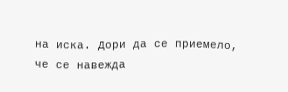на иска. Дори да се приемело, че се навежда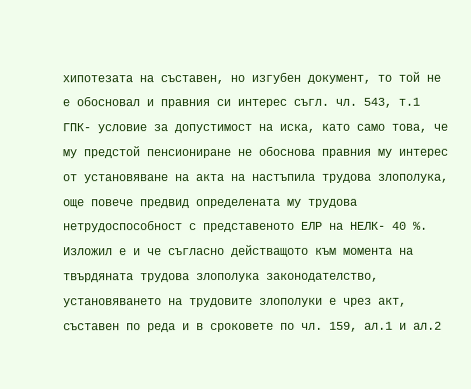хипотезата на съставен, но изгубен документ, то той не е обосновал и правния си интерес съгл. чл. 543, т.1 ГПК- условие за допустимост на иска, като само това, че му предстой пенсиониране не обоснова правния му интерес от установяване на акта на настъпила трудова злополука, още повече предвид определената му трудова нетрудоспособност с представеното ЕЛР на НЕЛК- 40 %. Изложил е и че съгласно действащото към момента на твърдяната трудова злополука законодателство, установяването на трудовите злополуки е чрез акт, съставен по реда и в сроковете по чл. 159, ал.1 и ал.2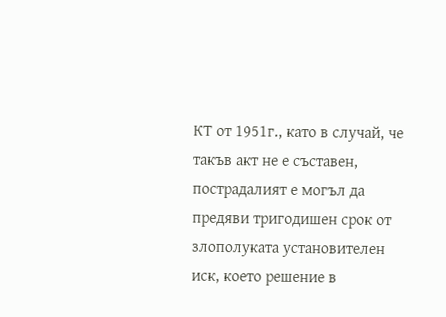КТ от 1951г., като в случай, че такъв акт не е съставен, пострадалият е могъл да предяви тригодишен срок от злополуката установителен иск, което решение в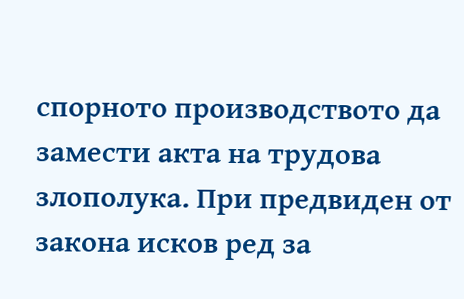спорното производството да замести акта на трудова злополука. При предвиден от закона исков ред за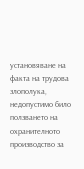установяване на факта на трудова злополука, недопустимо било ползването на охранителното производство за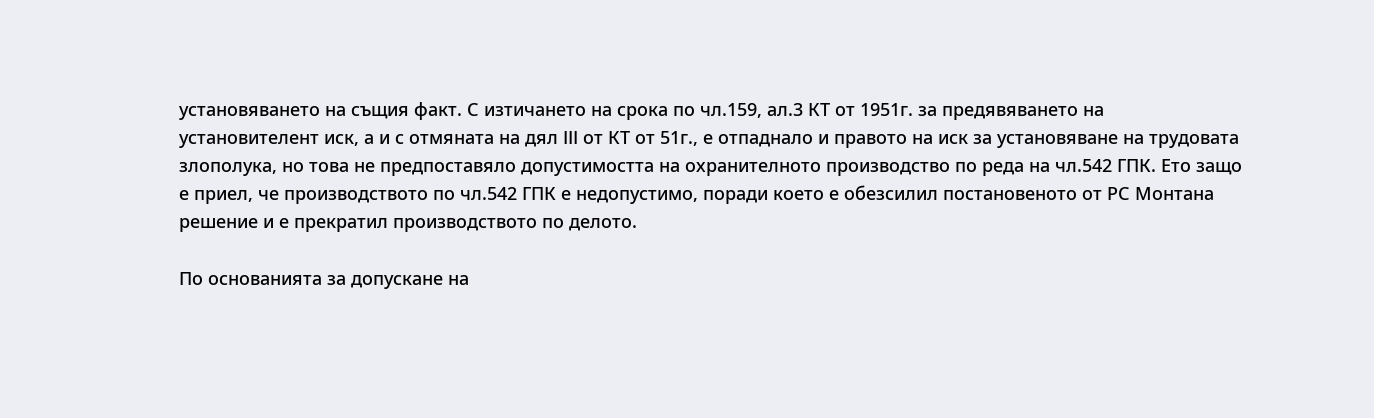установяването на същия факт. С изтичането на срока по чл.159, ал.3 КТ от 1951г. за предявяването на установителент иск, а и с отмяната на дял ІІІ от КТ от 51г., е отпаднало и правото на иск за установяване на трудовата злополука, но това не предпоставяло допустимостта на охранителното производство по реда на чл.542 ГПК. Ето защо е приел, че производството по чл.542 ГПК е недопустимо, поради което е обезсилил постановеното от РС Монтана решение и е прекратил производството по делото.

По основанията за допускане на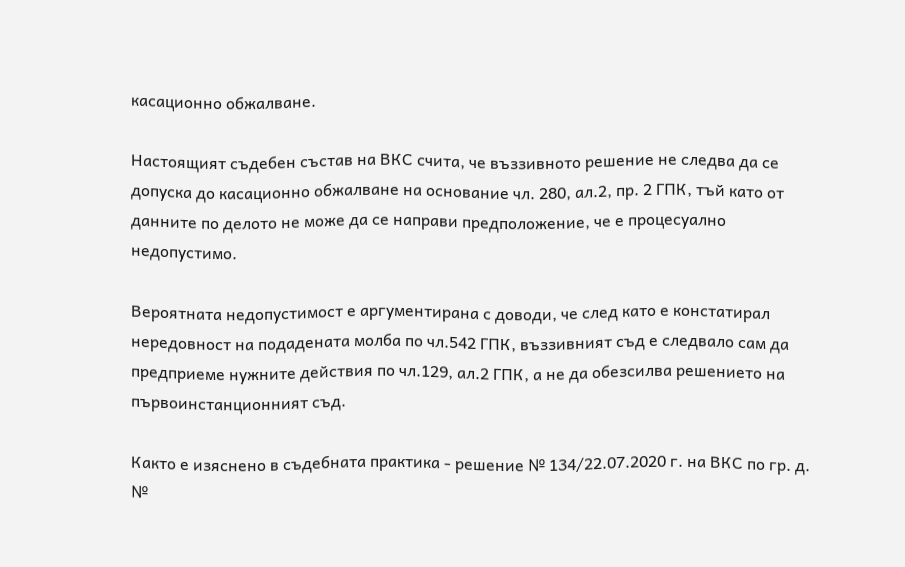касационно обжалване.

Настоящият съдебен състав на ВКС счита, че въззивното решение не следва да се допуска до касационно обжалване на основание чл. 280, ал.2, пр. 2 ГПК, тъй като от данните по делото не може да се направи предположение, че е процесуално недопустимо.

Вероятната недопустимост е аргументирана с доводи, че след като е констатирал нередовност на подадената молба по чл.542 ГПК, въззивният съд е следвало сам да предприеме нужните действия по чл.129, ал.2 ГПК, а не да обезсилва решението на първоинстанционният съд.

Както е изяснено в съдебната практика - решение № 134/22.07.2020 г. на ВКС по гр. д. №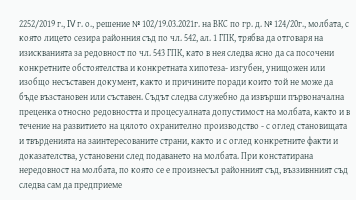2252/2019 г., IV г. о., решение № 102/19.03.2021г. на ВКС по гр. д. № 124/20г., молбата, с която лицето сезира районния съд по чл. 542, ал. 1 ГПК, трябва да отговаря на изискванията за редовност по чл. 543 ГПК, като в нея следва ясно да са посочени конкретните обстоятелства и конкретната хипотеза- изгубен, унищожен или изобщо несъставен документ, както и причините поради които той не може да бъде възстановен или съставен. Съдът следва служебно да извърши първоначална преценка относно редовността и процесуалната допустимост на молбата, както и в течение на развитието на цялото охранително производство - с оглед становищата и твърденията на заинтересованите страни, както и с оглед конкретните факти и доказателства, установени след подаването на молбата. При констатирана нередовност на молбата, по която се е произнесъл районният съд, въззивнният съд следва сам да предприеме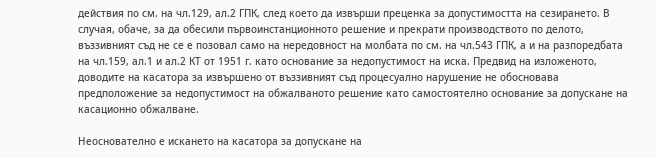действия по см. на чл.129, ал.2 ГПК, след което да извърши преценка за допустимостта на сезирането. В случая, обаче, за да обесили първоинстанционното решение и прекрати производството по делото, въззивният съд не се е позовал само на нередовност на молбата по см. на чл.543 ГПК, а и на разпоредбата на чл.159, ал.1 и ал.2 КТ от 1951 г. като основание за недопустимост на иска. Предвид на изложеното, доводите на касатора за извършено от въззивният съд процесуално нарушение не обосновава предположение за недопустимост на обжалваното решение като самостоятелно основание за допускане на касационно обжалване.

Неоснователно е искането на касатора за допускане на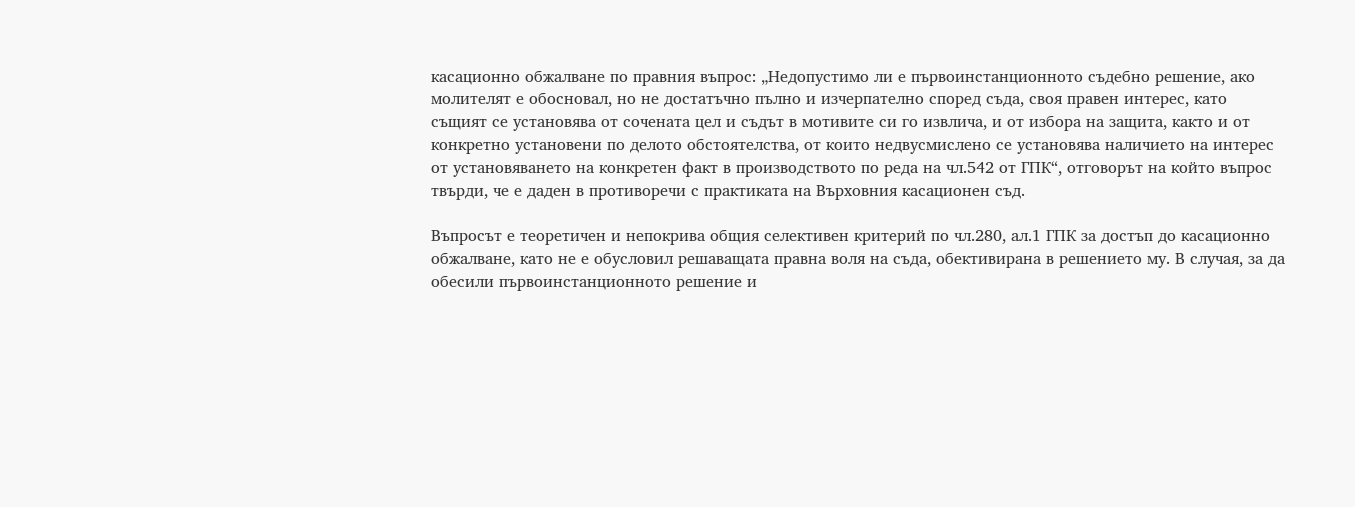касационно обжалване по правния въпрос: „Недопустимо ли е първоинстанционното съдебно решение, ако молителят е обосновал, но не достатъчно пълно и изчерпателно според съда, своя правен интерес, като същият се установява от сочената цел и съдът в мотивите си го извлича, и от избора на защита, както и от конкретно установени по делото обстоятелства, от които недвусмислено се установява наличието на интерес от установяването на конкретен факт в производството по реда на чл.542 от ГПК“, отговорът на който въпрос твърди, че е даден в противоречи с практиката на Върховния касационен съд.

Въпросът е теоретичен и непокрива общия селективен критерий по чл.280, ал.1 ГПК за достъп до касационно обжалване, като не е обусловил решаващата правна воля на съда, обективирана в решението му. В случая, за да обесили първоинстанционното решение и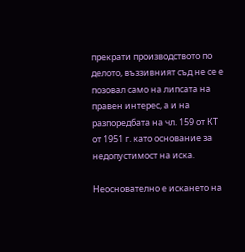прекрати производството по делото, въззивният съд не се е позовал само на липсата на правен интерес, а и на разпоредбата на чл. 159 от КТ от 1951 г. като основание за недопустимост на иска.

Неоснователно е искането на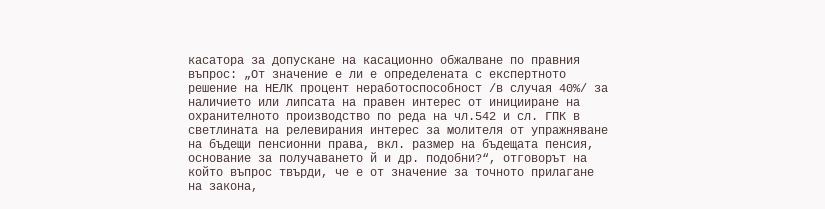касатора за допускане на касационно обжалване по правния въпрос: „От значение е ли е определената с експертното решение на НЕЛК процент неработоспособност /в случая 40%/ за наличието или липсата на правен интерес от иницииране на охранителното производство по реда на чл.542 и сл. ГПК в светлината на релевирания интерес за молителя от упражняване на бъдещи пенсионни права, вкл. размер на бъдещата пенсия, основание за получаването й и др. подобни?“, отговорът на който въпрос твърди, че е от значение за точното прилагане на закона,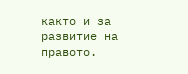както и за развитие на правото.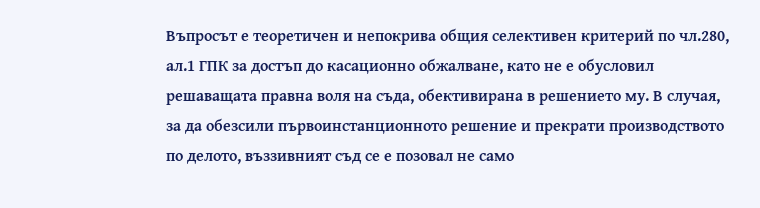Въпросът е теоретичен и непокрива общия селективен критерий по чл.280, ал.1 ГПК за достъп до касационно обжалване, като не е обусловил решаващата правна воля на съда, обективирана в решението му. В случая, за да обезсили първоинстанционното решение и прекрати производството по делото, въззивният съд се е позовал не само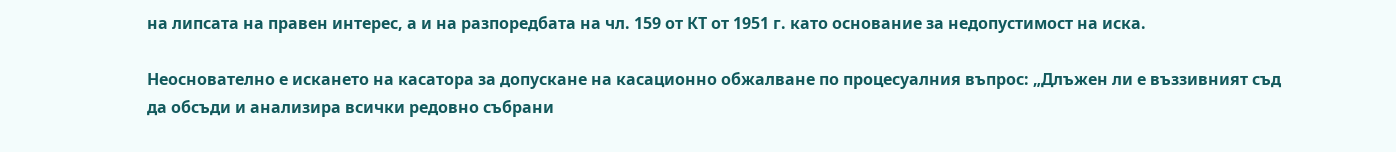на липсата на правен интерес, а и на разпоредбата на чл. 159 от КТ от 1951 г. като основание за недопустимост на иска.

Неоснователно е искането на касатора за допускане на касационно обжалване по процесуалния въпрос: „Длъжен ли е въззивният съд да обсъди и анализира всички редовно събрани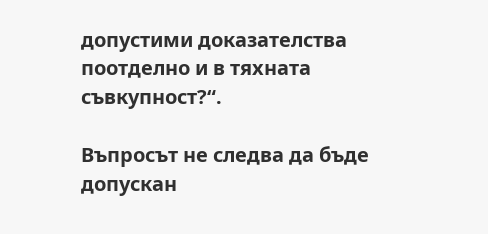допустими доказателства поотделно и в тяхната съвкупност?“.

Въпросът не следва да бъде допускан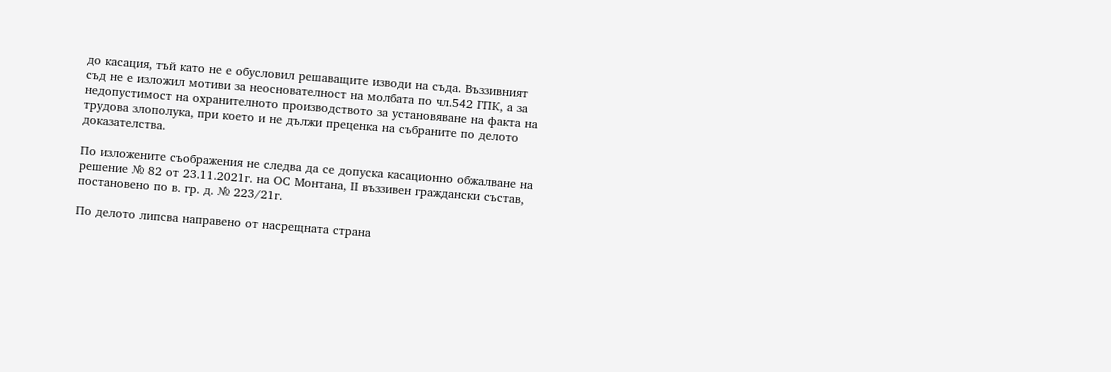до касация, тъй като не е обусловил решаващите изводи на съда. Въззивният съд не е изложил мотиви за неоснователност на молбата по чл.542 ГПК, а за недопустимост на охранителното производството за установяване на факта на трудова злополука, при което и не дължи преценка на събраните по делото доказателства.

По изложените съображения не следва да се допуска касационно обжалване на решение № 82 от 23.11.2021г. на ОС Монтана, ІІ въззивен граждански състав, постановено по в. гр. д. № 223/21г.

По делото липсва направено от насрещната страна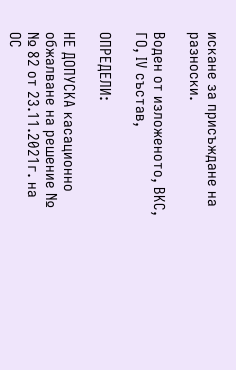искане за присъждане на разноски.

Воден от изложеното, ВКС, ГО, ІV състав,

ОПРЕДЕЛИ:

НЕ ДОПУСКА касационно обжалване на решение № № 82 от 23.11.2021г. на ОС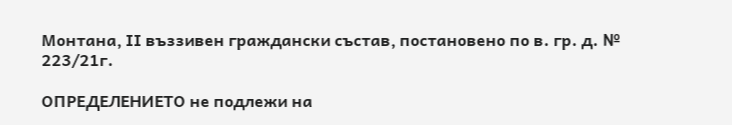Монтана, ІІ въззивен граждански състав, постановено по в. гр. д. № 223/21г.

ОПРЕДЕЛЕНИЕТО не подлежи на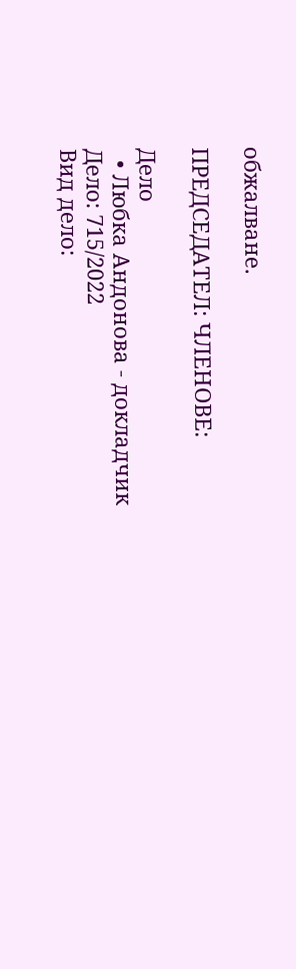обжалване.

ПРЕДСЕДАТЕЛ: ЧЛЕНОВЕ:

Дело
  • Любка Андонова - докладчик
Дело: 715/2022
Вид дело: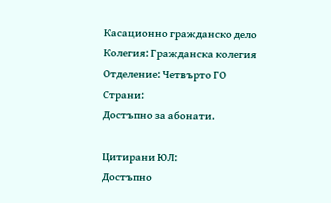Касационно гражданско дело
Колегия: Гражданска колегия
Отделение: Четвърто ГО
Страни:
Достъпно за абонати.

Цитирани ЮЛ:
Достъпно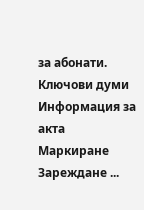за абонати.
Ключови думи
Информация за акта
Маркиране
Зареждане ...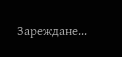Зареждане...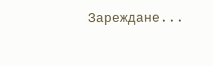Зареждане...